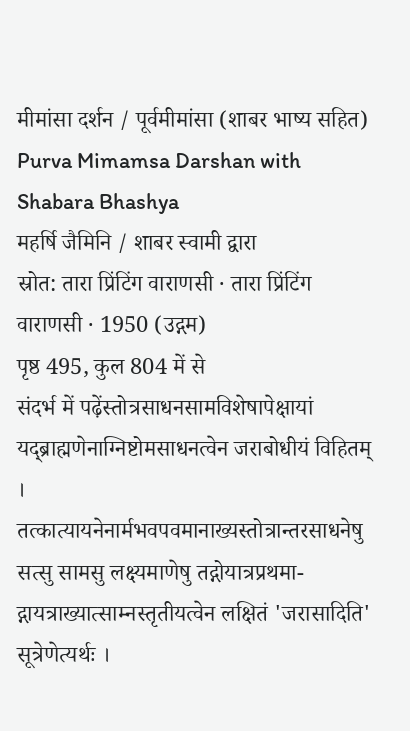मीमांसा दर्शन / पूर्वमीमांसा (शाबर भाष्य सहित)
Purva Mimamsa Darshan with Shabara Bhashya
महर्षि जैमिनि / शाबर स्वामी द्वारा
स्रोत: तारा प्रिंटिंग वाराणसी · तारा प्रिंटिंग वाराणसी · 1950 (उद्गम)
पृष्ठ 495, कुल 804 में से
संदर्भ में पढ़ेंस्तोत्रसाधनसामविशेषापेक्षायां यद्ब्राह्मणेनाग्निष्टोमसाधनत्वेन जराबोधीयं विहितम् । तत्कात्यायनेनार्मभवपवमानाख्यस्तोत्रान्तरसाधनेषु सत्सु सामसु लक्ष्यमाणेषु तद्गोयात्रप्रथमा- द्गायत्राख्यात्साम्नस्तृतीयत्वेन लक्षितं 'जरासादिति' सूत्रेणेत्यर्थः ।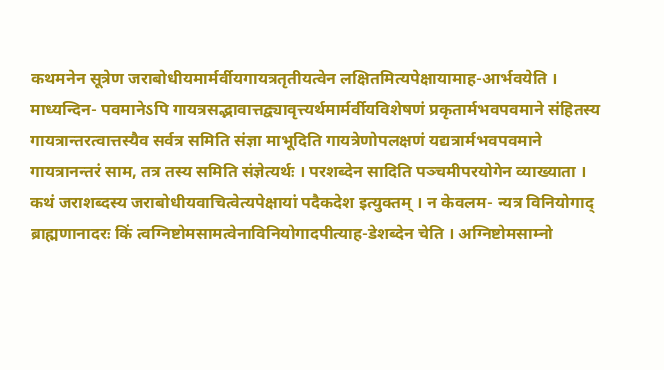कथमनेन सूत्रेण जराबोधीयमार्मर्वीयगायत्रतृतीयत्वेन लक्षितमित्यपेक्षायामाह-आर्भवयेति । माध्यन्दिन- पवमानेऽपि गायत्रसद्भावात्तद्व्यावृत्त्यर्थमार्मर्वीयविशेषणं प्रकृतार्मभवपवमाने संहितस्य गायत्रान्तरत्वात्तस्यैव सर्वत्र समिति संज्ञा माभूदिति गायत्रेणोपलक्षणं यद्यत्रार्मभवपवमाने गायत्रानन्तरं साम, तत्र तस्य समिति संज्ञेत्यर्थः । परशब्देन सादिति पञ्चमीपरयोगेन व्याख्याता । कथं जराशब्दस्य जराबोधीयवाचित्वेत्यपेक्षायां पदैकदेश इत्युक्तम् । न केवलम- न्यत्र विनियोगाद् ब्राह्मणानादरः किं त्वग्निष्टोमसामत्वेनाविनियोगादपीत्याह-डेशब्देन चेति । अग्निष्टोमसाम्नो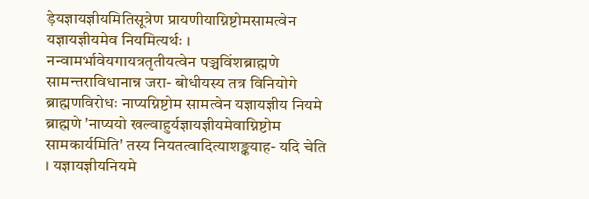ड़ेयज्ञायज्ञीयमितिसूत्रेण प्रायणीयाग्निष्टोमसामत्वेन यज्ञायज्ञीयमेव नियमित्यर्थः । नन्वामर्भावेयगायत्रतृतीयत्वेन पञ्चविंशब्राह्मणे सामन्तराविधानान्न जरा- बोधीयस्य तत्र विनियोगे ब्राह्मणविरोधः नाप्यग्निष्टोम सामत्वेन यज्ञायज्ञीय नियमे ब्राह्मणे 'नाप्ययो खल्वाहुर्यज्ञायज्ञीयमेवाग्निष्टोम सामकार्यमिति' तस्य नियतत्वादित्याशङ्कयाह- यदि चेति । यज्ञायज्ञीयनियमे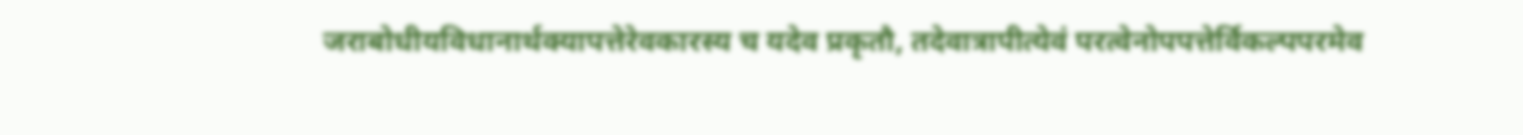जराबोधीयविधानार्थक्यापत्तेरेवकारस्य च यदेव प्रकृतौ, तदेवात्रापीत्येवं परत्वेनोपपत्तेर्विकल्पपरमेव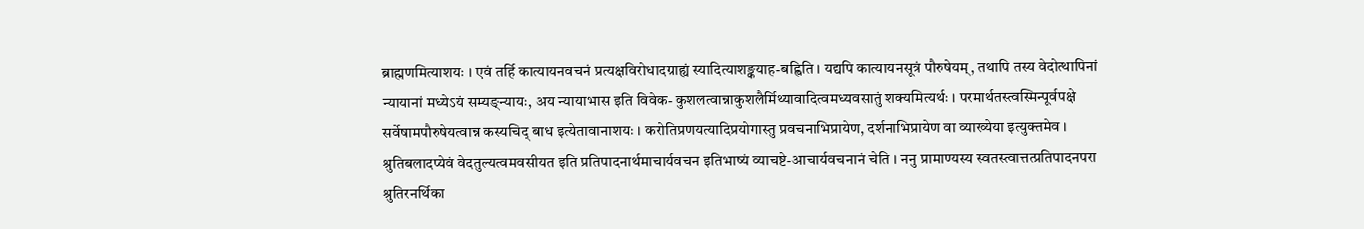ब्राह्मणमित्याशयः । एवं तर्हि कात्यायनवचनं प्रत्यक्षविरोधादग्राह्यं स्यादित्याशङ्कयाह-बह्विति । यद्यपि कात्यायनसूत्रं पौरुषेयम्, तथापि तस्य वेदोत्थापिनां न्यायानां मध्येऽयं सम्यङ्न्यायः, अय न्यायाभास इति विवेक- कुशलत्वान्नाकुशलैर्मिथ्यावादित्वमध्यवसातुं शक्यमित्यर्थः । परमार्थतस्त्वस्मिन्पूर्वपक्षे सर्वेषामपौरुषेयत्वान्न कस्यचिद् बाध इत्येतावानाशयः । करोतिप्रणयत्यादिप्रयोगास्तु प्रवचनाभिप्रायेण, दर्शनाभिप्रायेण वा व्याख्येया इत्युक्तमेव । श्रुतिबलादप्येवं वेदतुल्यत्वमवसीयत इति प्रतिपादनार्थमाचार्यवचन इतिभाष्यं व्याचष्टे-आचार्यवचनानं चेति । ननु प्रामाण्यस्य स्वतस्त्वात्तत्प्रतिपादनपरा श्रुतिरनर्थिका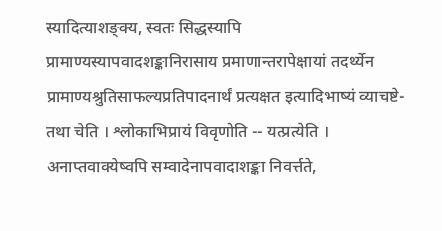स्यादित्याशङ्क्य, स्वतः सिद्धस्यापि प्रामाण्यस्यापवादशङ्कानिरासाय प्रमाणान्तरापेक्षायां तदर्थ्येन प्रामाण्यश्रुतिसाफल्यप्रतिपादनार्थं प्रत्यक्षत इत्यादिभाष्यं व्याचष्टे-तथा चेति । श्लोकाभिप्रायं विवृणोति -- यत्प्रत्येति । अनाप्तवाक्येष्वपि सम्वादेनापवादाशङ्का निवर्त्तते,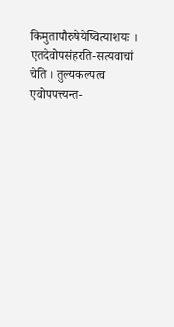किमुतापौरुषेयेष्वित्याशयः । एतदेवोपसंहरति-सत्यवाचां चेति । तुल्यकल्पत्व एवोपपत्त्यन्त-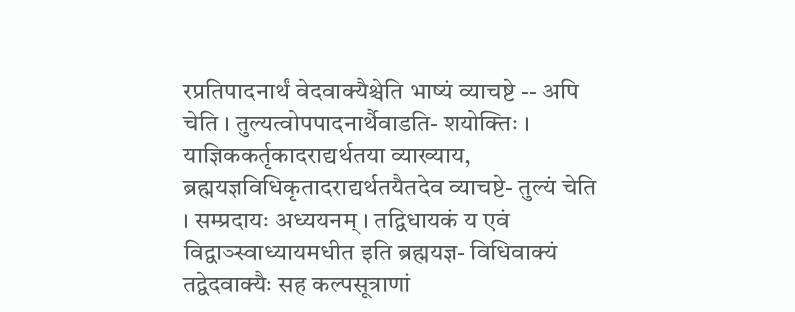रप्रतिपादनार्थं वेदवाक्यैश्चेति भाष्यं व्याचष्टे -- अपि चेति । तुल्यत्वोपपादनार्थैवाडति- शयोक्तिः । याज्ञिककर्तृकादराद्यर्थतया व्याख्याय, ब्रह्मयज्ञविधिकृतादराद्यर्थतयैतदेव व्याचष्टे- तुल्यं चेति । सम्प्रदायः अध्ययनम् । तद्विधायकं य एवं विद्वाञ्स्वाध्यायमधीत इति ब्रह्मयज्ञ- विधिवाक्यं तद्वेदवाक्यैः सह कल्पसूत्राणां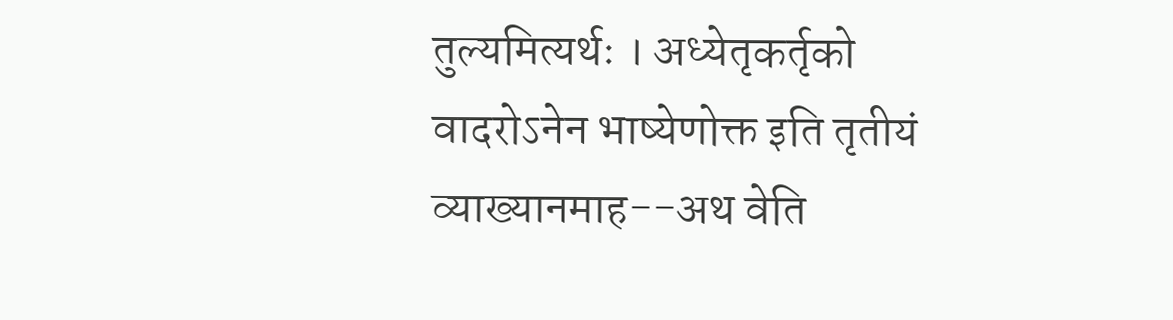तुल्यमित्यर्थः । अध्येतृकर्तृको वादरोऽनेन भाष्येणोक्त इति तृतीयं व्याख्यानमाह--अथ वेति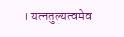। यत्नतुल्यत्वमेव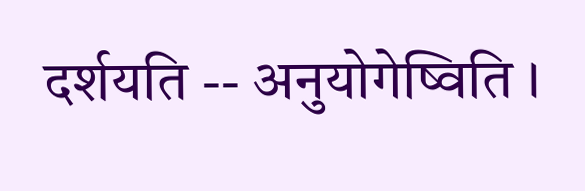दर्शयति -- अनुयोगेष्विति ।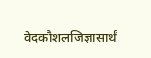वेदकौशलजिज्ञासार्थं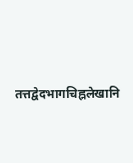तत्तद्वेदभागचिह्नलेखानि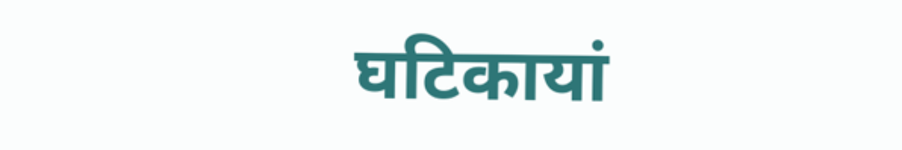घटिकायां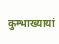कुम्भाख्यायां